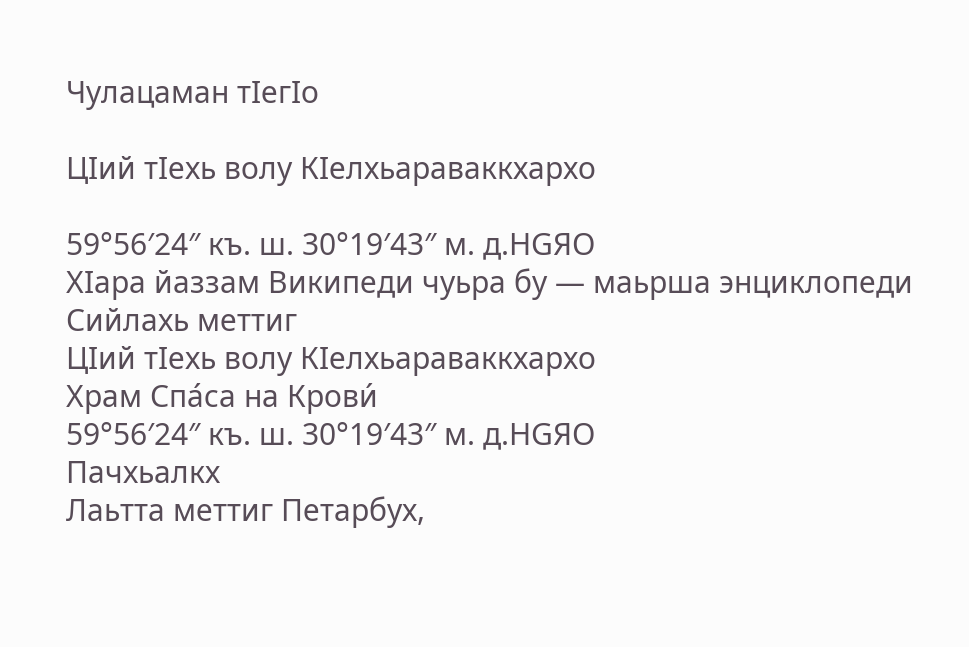Чулацаман тӀегӀо

ЦӀий тӀехь волу КӀелхьараваккхархо

59°56′24″ къ. ш. 30°19′43″ м. д.HGЯO
ХӀара йаззам Википеди чуьра бу — маьрша энциклопеди
Сийлахь меттиг
ЦӀий тӀехь волу КӀелхьараваккхархо
Храм Спа́са на Крови́
59°56′24″ къ. ш. 30°19′43″ м. д.HGЯO
Пачхьалкх
Лаьтта меттиг Петарбух,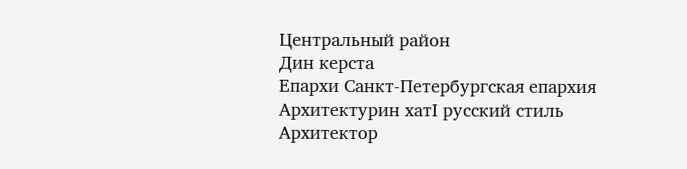Центральный район
Дин керста
Епархи Санкт-Петербургская епархия
Архитектурин хатӀ русский стиль
Архитектор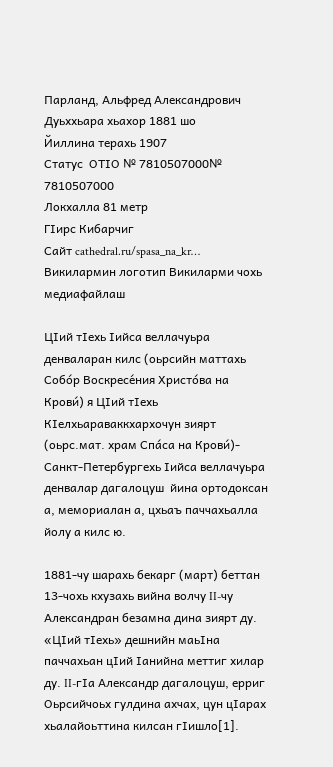Парланд, Альфред Александрович
Дуьххьара хьахор 1881 шо
Йиллина терахь 1907
Статус  ОТӀО № 7810507000№ 7810507000
Локхалла 81 метр
ГӀирс Кибарчиг
Сайт cathedral.ru/spasa_na_kr…
Викилармин логотип Викиларми чохь медиафайлаш

ЦӀий тӀехь Ӏийса веллачуьра денваларан килс (оьрсийн маттахь Собо́р Воскресе́ния Христо́ва на Крови́) я ЦӀий тӀехь КӀелхьараваккхархочун зиярт (оьрс.мат. храм Спа́са на Крови́)- Санкт-Петербургехь Ӏийса веллачуьра денвалар дагалоцуш  йина ортодоксан а, мемориалан а, цхьаъ паччахьалла йолу а килс ю.

1881-чу шарахь бекарг (март) беттан 13-чохь кхузахь вийна волчу II-чу Александран безамна дина зиярт ду. «ЦӀий тӀехь» дешнийн маьӀна паччахьан цӀий Ӏанийна меттиг хилар ду. II-гӀа Александр дагалоцуш, ерриг Оьрсийчоьх гулдина ахчах, цун цӀарах хьалайоьттина килсан гӀишло[1].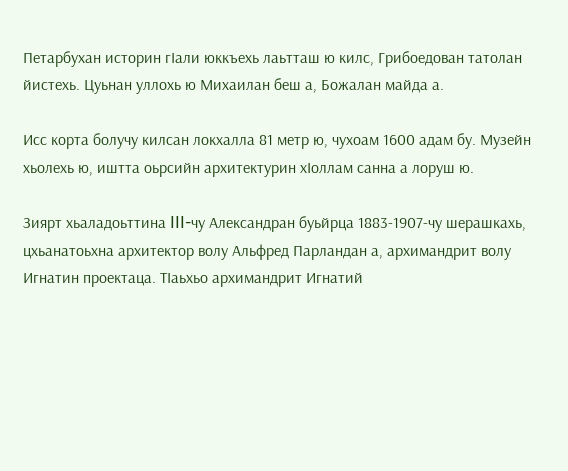Петарбухан историн гӀали юккъехь лаьтташ ю килс, Грибоедован татолан йистехь. Цуьнан уллохь ю Михаилан беш а, Божалан майда а.

Исс корта болучу килсан локхалла 81 метр ю, чухоам 1600 адам бу. Музейн хьолехь ю, иштта оьрсийн архитектурин хӀоллам санна а лоруш ю.

Зиярт хьаладоьттина III-чу Александран буьйрца 1883-1907-чу шерашкахь, цхьанатоьхна архитектор волу Альфред Парландан а, архимандрит волу Игнатин проектаца. ТӀаьхьо архимандрит Игнатий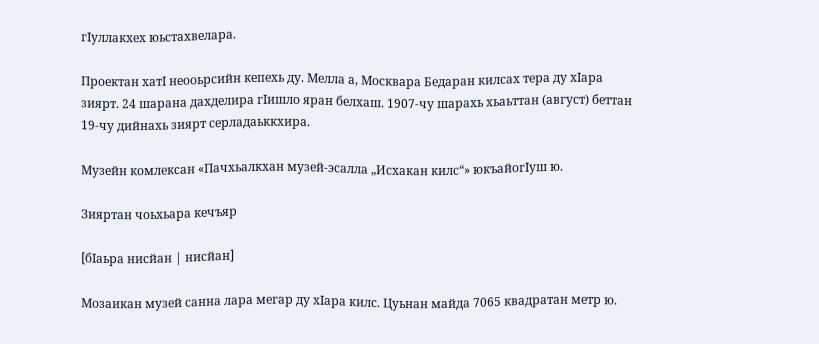гӀуллакхех юьстахвелара.

Проектан хатӀ неооьрсийн кепехь ду. Мелла а, Москвара Бедаран килсах тера ду хӀара зиярт. 24 шарана дахделира гӀишло яран белхаш. 1907-чу шарахь хьаьттан (август) беттан 19-чу дийнахь зиярт серладаьккхира.

Музейн комлексан «Пачхьалкхан музей-эсалла „Исхакан килс“» юкъайогӀуш ю.

Зияртан чоьхьара кечъяр

[бӀаьра нисйан | нисйан]

Мозаикан музей санна лара мегар ду хӀара килс. Цуьнан майда 7065 квадратан метр ю.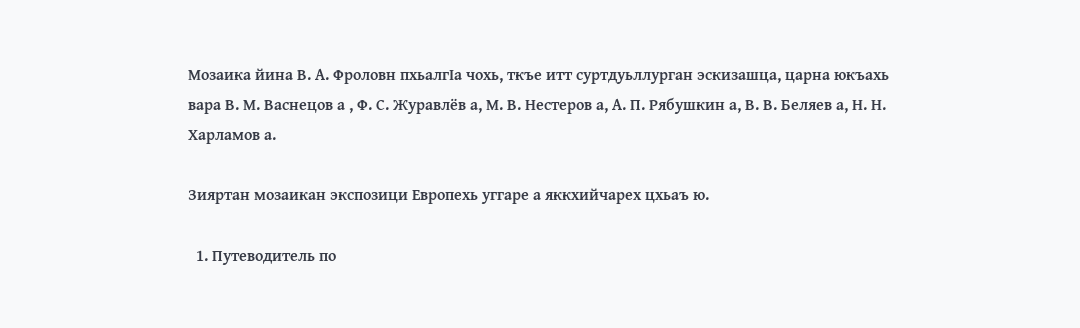Мозаика йина В. А. Фроловн пхьалгӀа чохь, ткъе итт суртдуьллурган эскизашца, царна юкъахь вара В. М. Васнецов а , Ф. С. Журавлёв а, М. В. Нестеров а, А. П. Рябушкин а, В. В. Беляев а, Н. Н. Харламов а.

Зияртан мозаикан экспозици Европехь уггаре а яккхийчарех цхьаъ ю.

  1. Путеводитель по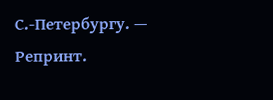С.-Петербургу. — Репринт.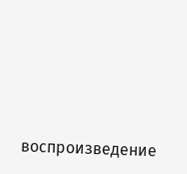воспроизведение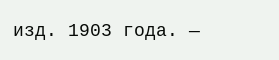изд. 1903 года. —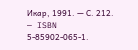Икар, 1991. — С. 212. — ISBN 5-85902-065-1.